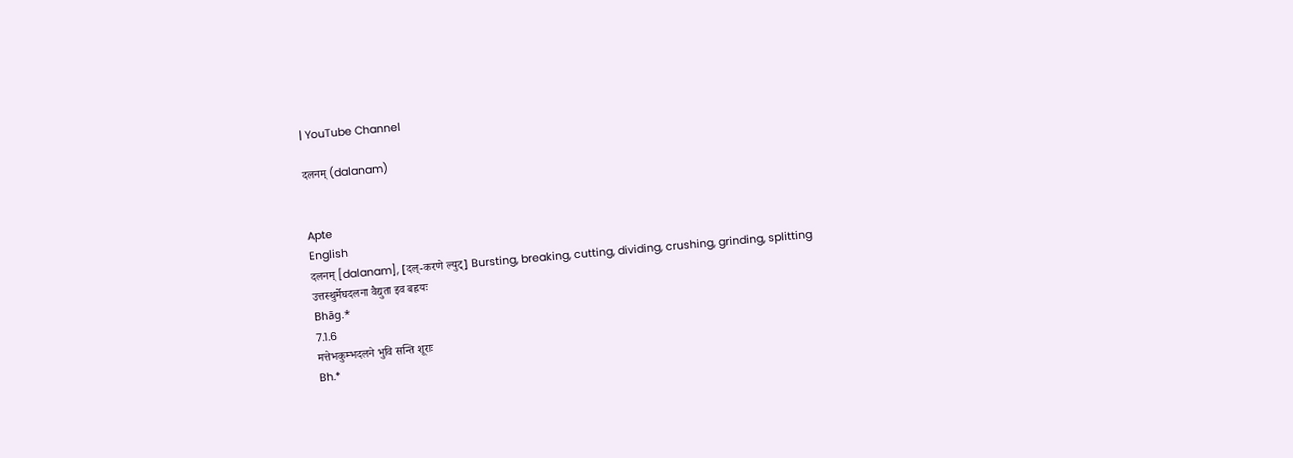| YouTube Channel

दलनम् (dalanam)


Apte
English
दलनम् [dalanam], [दल्-करणे ल्युट्] Bursting, breaking, cutting, dividing, crushing, grinding, splitting
उत्तस्थुर्मेघदलना वैद्युता इव बह्नयः
Bhāg.*
7.1.6
मत्तेभकुम्भदलने भुवि सन्ति शूराः
Bh.*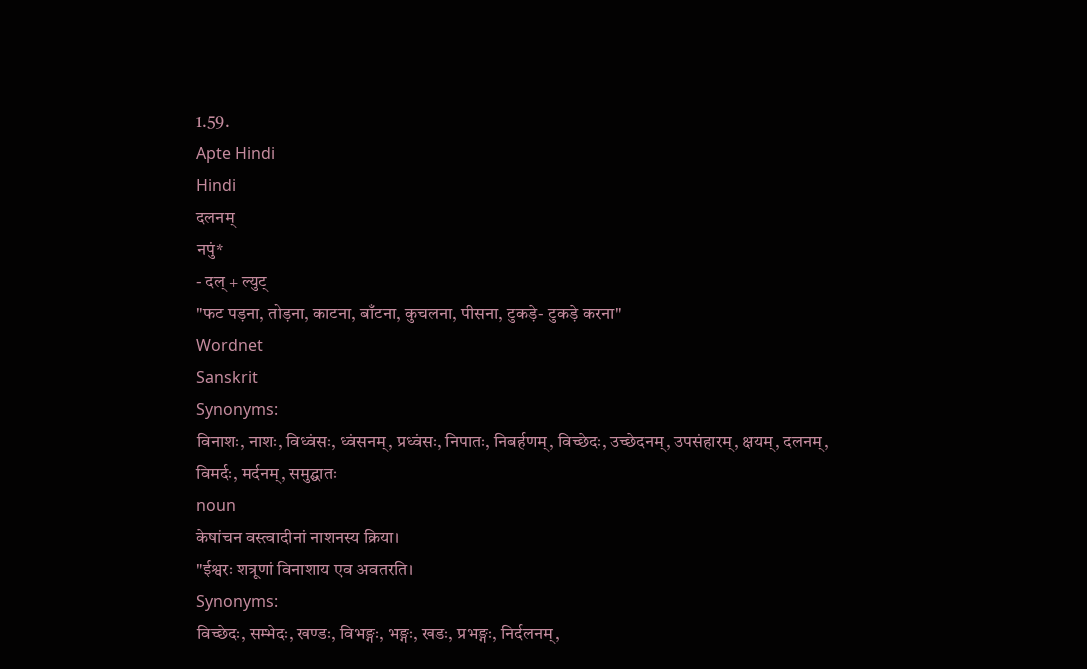1.59.
Apte Hindi
Hindi
दलनम्
नपुं*
- दल् + ल्युट्
"फट पड़ना, तोड़ना, काटना, बाँटना, कुचलना, पीसना, टुकड़े- टुकड़े करना"
Wordnet
Sanskrit
Synonyms:
विनाशः, नाशः, विध्वंसः, ध्वंसनम्, प्रध्वंसः, निपातः, निबर्हणम्, विच्छेदः, उच्छेदनम्, उपसंहारम्, क्षयम्, दलनम्, विमर्दः, मर्दनम्, समुद्घातः
noun
केषांचन वस्त्वादीनां नाशनस्य क्रिया।
"ईश्वरः शत्रूणां विनाशाय एव अवतरति।
Synonyms:
विच्छेदः, सम्भेदः, खण्डः, विभङ्गः, भङ्गः, खडः, प्रभङ्गः, निर्दलनम्,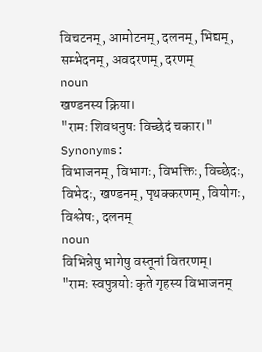विचटनम्, आमोटनम्, दलनम्, भिद्यम्, सम्भेदनम्, अवदरणम्, दरणम्
noun
खण्डनस्य क्रिया।
"रामः शिवधनुषः विच्छेदं चकार।"
Synonyms:
विभाजनम्, विभागः, विभक्तिः, विच्छेदः, विभेदः, खण्डनम्, पृथक्करणम्, वियोगः, विश्लेषः, दलनम्
noun
विभिन्नेषु भागेषु वस्तूनां वितरणम्।
"रामः स्वपुत्रयोः कृते गृहस्य विभाजनम्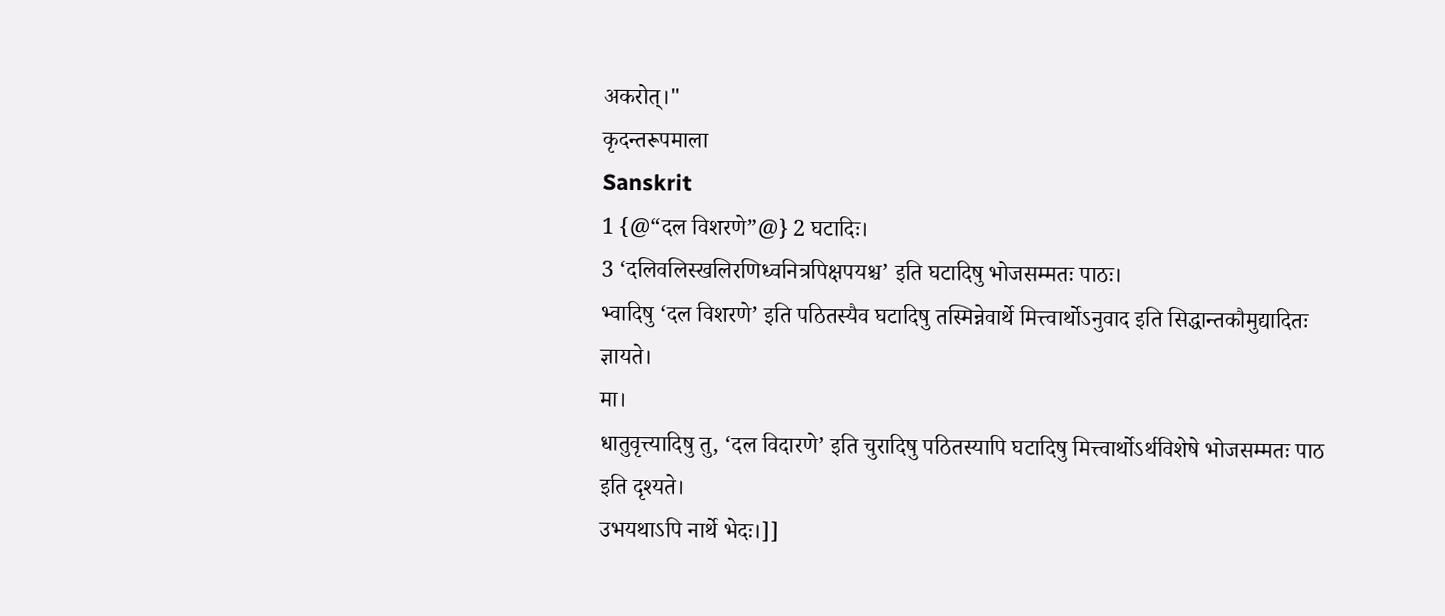अकरोत्।"
कृदन्तरूपमाला
Sanskrit
1 {@“दल विशरणे”@} 2 घटादिः।
3 ‘दलिवलिस्खलिरणिध्वनित्रपिक्षपयश्च’ इति घटादिषु भोजसम्मतः पाठः।
भ्वादिषु ‘दल विशरणे’ इति पठितस्यैव घटादिषु तस्मिन्नेवार्थे मित्त्वार्थोऽनुवाद इति सिद्धान्तकौमुद्यादितः ज्ञायते।
मा।
धातुवृत्त्यादिषु तु, ‘दल विदारणे’ इति चुरादिषु पठितस्यापि घटादिषु मित्त्वार्थोऽर्थविशेषे भोजसम्मतः पाठ इति दृश्यते।
उभयथाऽपि नार्थे भेदः।]]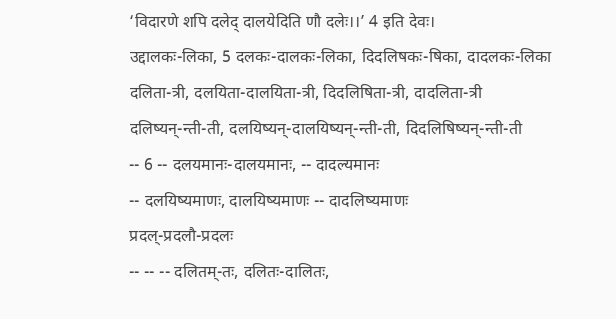‘विदारणे शपि दलेद् दालयेदिति णौ दलेः।।’ 4 इति देवः।
उद्दालकः-लिका, 5 दलकः-दालकः-लिका, दिदलिषकः-षिका, दादलकः-लिका
दलिता-त्री, दलयिता-दालयिता-त्री, दिदलिषिता-त्री, दादलिता-त्री
दलिष्यन्-न्ती-ती, दलयिष्यन्-दालयिष्यन्-न्ती-ती, दिदलिषिष्यन्-न्ती-ती
-- 6 -- दलयमानः-दालयमानः, -- दादल्यमानः
-- दलयिष्यमाणः, दालयिष्यमाणः -- दादलिष्यमाणः
प्रदल्-प्रदलौ-प्रदलः
-- -- -- दलितम्-तः, दलितः-दालितः,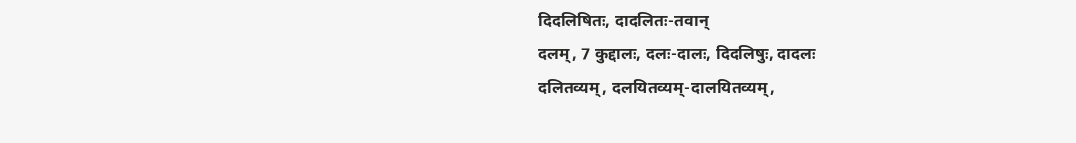दिदलिषितः, दादलितः-तवान्
दलम्, 7 कुद्दालः, दलः-दालः, दिदलिषुः, दादलः
दलितव्यम्, दलयितव्यम्-दालयितव्यम्,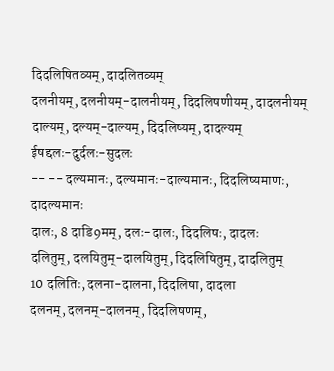दिदलिषितव्यम्, दादलितव्यम्
दलनीयम्, दलनीयम्-दालनीयम्, दिदलिषणीयम्, दादलनीयम्
दाल्यम्, दल्यम्-दाल्यम्, दिदलिष्यम्, दादल्यम्
ईषद्दलः-दुर्दलः-सुदलः
-- -- दल्यमानः, दल्यमानः-दाल्यमानः, दिदलिष्यमाणः, दादल्यमानः
दालः, 8 दाडि9मम्, दलः-दालः, दिदलिषः, दादलः
दलितुम्, दलयितुम्-दालयितुम्, दिदलिषितुम्, दादलितुम्
10 दलितिः, दलना-दालना, दिदलिषा, दादला
दलनम्, दलनम्-दालनम्, दिदलिषणम्,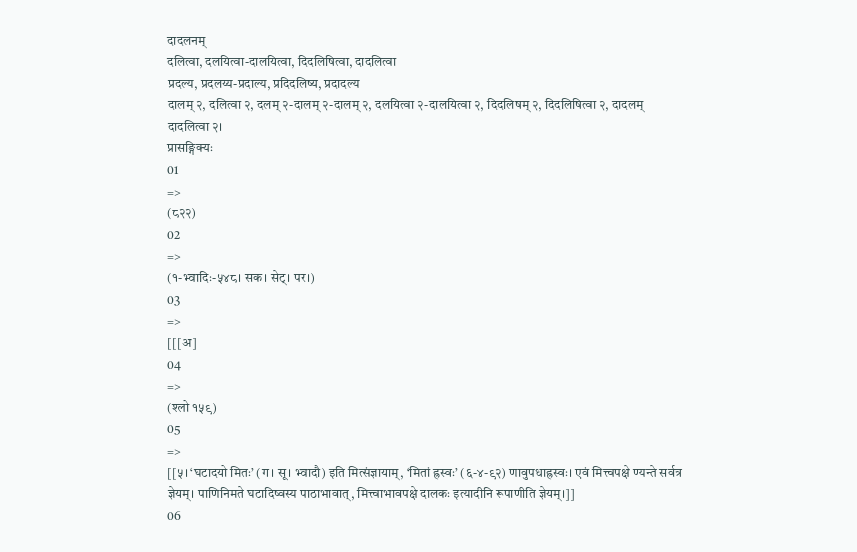दादलनम्
दलित्वा, दलयित्वा-दालयित्वा, दिदलिषित्वा, दादलित्वा
प्रदल्य, प्रदलय्य-प्रदाल्य, प्रदिदलिष्य, प्रदादल्य
दालम् २, दलित्वा २, दलम् २-दालम् २-दालम् २, दलयित्वा २-दालयित्वा २, दिदलिषम् २, दिदलिषित्वा २, दादलम्
दादलित्वा २।
प्रासङ्गिक्यः
01
=>
(८२२)
02
=>
(१-भ्वादिः-५४८। सक। सेट्। पर।)
03
=>
[[[अ]
04
=>
(श्लो १५९)
05
=>
[[५। ‘घटादयो मितः’ (ग। सू। भ्वादौ) इति मित्संज्ञायाम्, ‘मितां ह्रस्वः’ (६-४-९२) णावुपधाह्रस्वः। एवं मित्त्वपक्षे ण्यन्ते सर्वत्र ज्ञेयम्। पाणिनिमते घटादिष्वस्य पाठाभावात्, मित्त्वाभावपक्षे दालकः इत्यादीनि रूपाणीति ज्ञेयम्।]]
06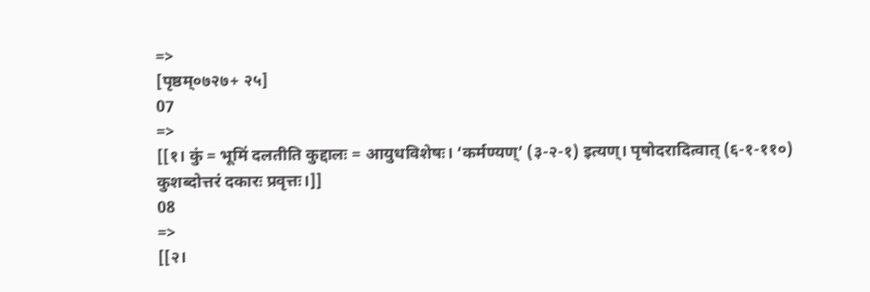=>
[पृष्ठम्०७२७+ २५]
07
=>
[[१। कुं = भूमिं दलतीति कुद्दालः = आयुधविशेषः। ‘कर्मण्यण्’ (३-२-१) इत्यण्। पृषोदरादित्वात् (६-१-११०) कुशब्दोत्तरं दकारः प्रवृत्तः।]]
08
=>
[[२।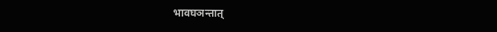भावघञन्तात्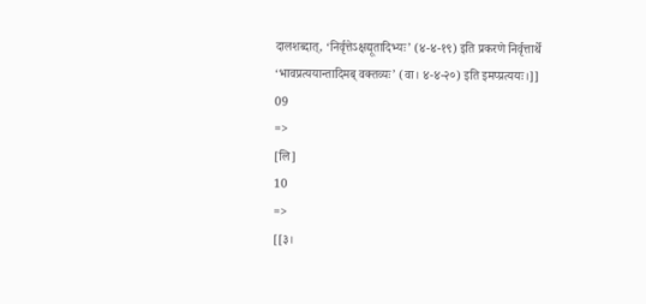दालशब्दात्, ‘निर्वृत्तेऽक्षद्यूतादिभ्यः’ (४-४-१९) इति प्रकरणे निर्वृत्तार्थे ‘भावप्रत्ययान्तादिमब् वक्तव्यः’ (वा। ४-४-२०) इति इमप्प्रत्ययः।]]
09
=>
[लि]
10
=>
[[३।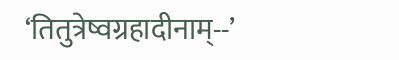‘तितुत्रेष्वग्रहादीनाम्--’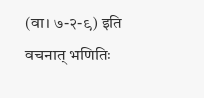(वा। ७-२-९) इति वचनात् भणितिः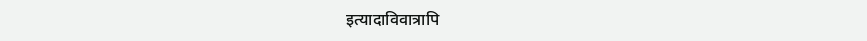इत्यादाविवात्रापि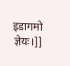इडागमो ज्ञेयः।]]